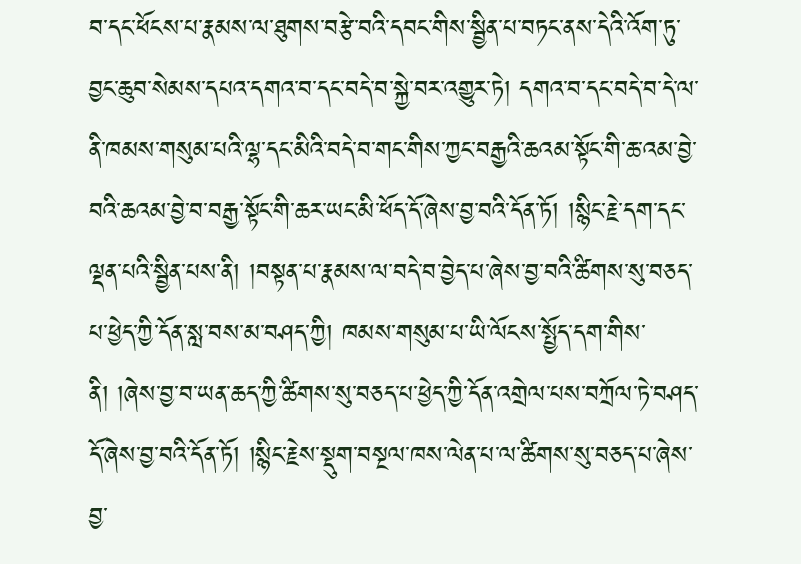བ་དང་ཕོངས་པ་རྣམས་ལ་ཐུགས་བརྩེ་བའི་དབང་གིས་སྦྱིན་པ་བཏང་ནས་དེའི་འོག་ཏུ་བྱང་ཆུབ་སེམས་དཔའ་དགའ་བ་དང་བདེ་བ་སྐྱེ་བར་འགྱུར་ཏེ། དགའ་བ་དང་བདེ་བ་དེ་ལ་ནི་ཁམས་གསུམ་པའི་ལྷ་དང་མིའི་བདེ་བ་གང་གིས་ཀྱང་བརྒྱའི་ཆའམ་སྟོང་གི་ཆ་འམ་བྱེ་བའི་ཆའམ་བྱེ་བ་བརྒྱ་སྟོང་གི་ཆར་ཡང་མི་ཕོད་དོ་ཞེས་བྱ་བའི་དོན་ཏོ། །སྙིང་རྗེ་དག་དང་ལྡན་པའི་སྦྱིན་པས་ནི། །བསྟན་པ་རྣམས་ལ་བདེ་བ་བྱེད་པ་ཞེས་བྱ་བའི་ཚིགས་སུ་བཅད་པ་ཕྱེད་ཀྱི་དོན་སླ་བས་མ་བཤད་ཀྱི། ཁམས་གསུམ་པ་ཡི་ལོངས་སྤྱོད་དག་གིས་ནི། །ཞེས་བྱ་བ་ཡན་ཆད་ཀྱི་ཚིགས་སུ་བཅད་པ་ཕྱེད་ཀྱི་དོན་འགྲེལ་པས་བཀྲོལ་ཏེ་བཤད་དོ་ཞེས་བྱ་བའི་དོན་ཏོ། །སྙིང་རྗེས་སྡུག་བསྔལ་ཁས་ལེན་པ་ལ་ཚིགས་སུ་བཅད་པ་ཞེས་བྱ་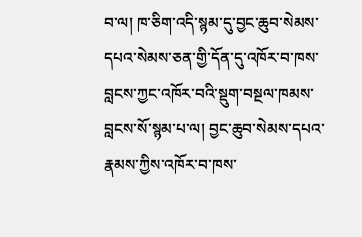བ་ལ། ཁ་ཅིག་འདི་སྙམ་དུ་བྱང་ཆུབ་སེམས་དཔའ་སེམས་ཅན་གྱི་དོན་དུ་འཁོར་བ་ཁས་བླངས་ཀྱང་འཁོར་བའི་སྡུག་བསྔལ་ཁམས་བླངས་སོ་སྙམ་པ་ལ། བྱང་ཆུབ་སེམས་དཔའ་རྣམས་ཀྱིས་འཁོར་བ་ཁས་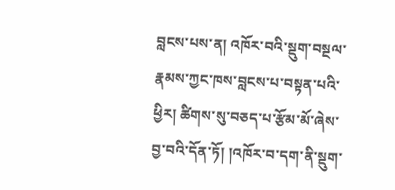བླངས་པས་ན། འཁོར་བའི་སྡུག་བསྔལ་རྣམས་ཀྱང་ཁས་བླངས་པ་བསྟན་པའི་ཕྱིར། ཚིགས་སུ་བཅད་པ་རྩོམ་མོ་ཞེས་བྱ་བའི་དོན་ཏོ། །འཁོར་བ་དག་ནི་སྡུག་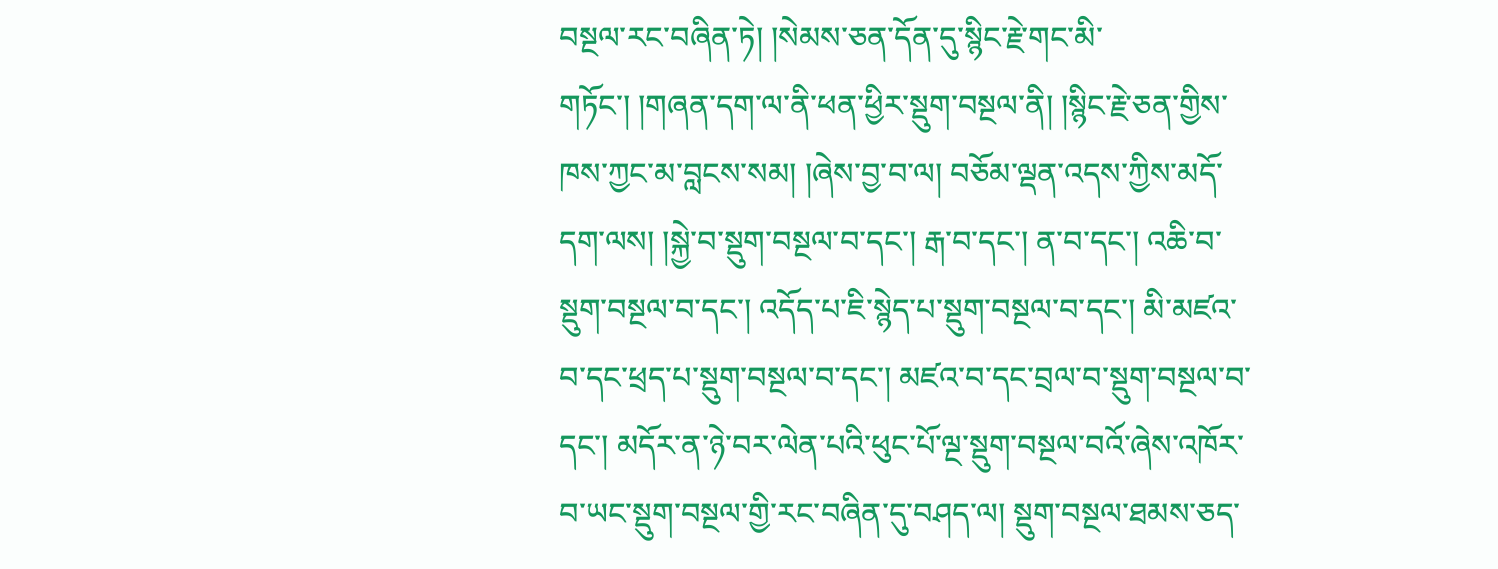བསྔལ་རང་བཞིན་ཏེ། །སེམས་ཅན་དོན་དུ་སྙིང་རྗེ་གང་མི་གཏོང་། །གཞན་དག་ལ་ནི་ཕན་ཕྱིར་སྡུག་བསྔལ་ནི། །སྙིང་རྗེ་ཅན་གྱིས་ཁས་ཀྱང་མ་བླངས་སམ། །ཞེས་བྱ་བ་ལ། བཅོམ་ལྡན་འདས་ཀྱིས་མདོ་དག་ལས། །སྐྱེ་བ་སྡུག་བསྔལ་བ་དང་། རྒ་བ་དང་། ན་བ་དང་། འཆི་བ་སྡུག་བསྔལ་བ་དང་། འདོད་པ་ཇི་སྙེད་པ་སྡུག་བསྔལ་བ་དང་། མི་མཛའ་བ་དང་ཕྲད་པ་སྡུག་བསྔལ་བ་དང་། མཛའ་བ་དང་བྲལ་བ་སྡུག་བསྔལ་བ་དང་། མདོར་ན་ཉེ་བར་ལེན་པའི་ཕུང་པོ་ལྔ་སྡུག་བསྔལ་བའོ་ཞེས་འཁོར་བ་ཡང་སྡུག་བསྔལ་གྱི་རང་བཞིན་དུ་བཤད་ལ། སྡུག་བསྔལ་ཐམས་ཅད་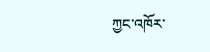ཀྱང་འཁོར་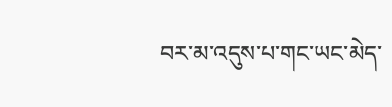བར་མ་འདུས་པ་གང་ཡང་མེད་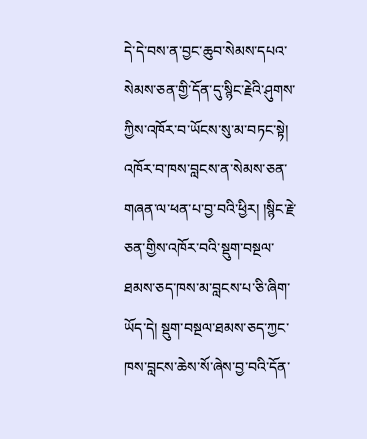དེ་དེ་བས་ན་བྱང་ཆུབ་སེམས་དཔའ་སེམས་ཅན་གྱི་དོན་དུ་སྙིང་རྗེའི་ཤུགས་ཀྱིས་འཁོར་བ་ཡོངས་སུ་མ་བཏང་སྟེ། འཁོར་བ་ཁས་བླངས་ན་སེམས་ཅན་གཞན་ལ་ཕན་པ་བྱ་བའི་ཕྱིར། །སྙིང་རྗེ་ཅན་གྱིས་འཁོར་བའི་སྡུག་བསྔལ་ཐམས་ཅད་ཁས་མ་བླངས་པ་ཅི་ཞིག་ཡོད་དེ། སྡུག་བསྔལ་ཐམས་ཅད་ཀྱང་ཁས་བླངས་ཆེས་སོ་ཞེས་བྱ་བའི་དོན་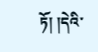ཏོ། །དེའི་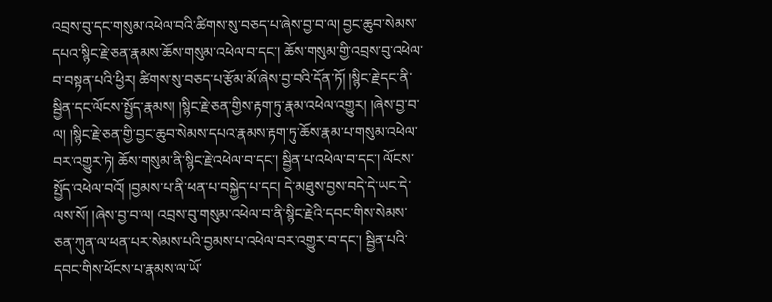འབྲས་བུ་དང་གསུམ་འཕེལ་བའི་ཚིགས་སུ་བཅད་པ་ཞེས་བྱ་བ་ལ། བྱང་ཆུབ་སེམས་དཔའ་སྙིང་རྗེ་ཅན་རྣམས་ཆོས་གསུམ་འཕེལ་བ་དང་། ཆོས་གསུམ་གྱི་འབྲས་བུ་འཕེལ་བ་བསྟན་པའི་ཕྱིར། ཚིགས་སུ་བཅད་པ་རྩོམ་མོ་ཞེས་བྱ་བའི་དོན་ཏོ། །སྙིང་རྗེ་དང་ནི་སྦྱིན་དང་ལོངས་སྤྱོད་རྣམས། །སྙིང་རྗེ་ཅན་གྱིས་རྟག་ཏུ་རྣམ་འཕེལ་འགྱུར། །ཞེས་བྱ་བ་ལ། །སྙིང་རྗེ་ཅན་གྱི་བྱང་ཆུབ་སེམས་དཔའ་རྣམས་རྟག་ཏུ་ཆོས་རྣམ་པ་གསུམ་འཕེལ་བར་འགྱུར་ཏེ། ཆོས་གསུམ་ནི་སྙིང་རྗེ་འཕེལ་བ་དང་། སྦྱིན་པ་འཕེལ་བ་དང་། ལོངས་སྤྱོད་འཕེལ་བའོ། །བྱམས་པ་ནི་ཕན་པ་བསྐྱེད་པ་དང། དེ་མཐུས་བྱས་བདེ་དེ་ཡང་དེ་ལས་སོ། །ཞེས་བྱ་བ་ལ། འབྲས་བུ་གསུམ་འཕེལ་བ་ནི་སྙིང་རྗེའི་དབང་གིས་སེམས་ཅན་ཀུན་ལ་ཕན་པར་སེམས་པའི་བྱམས་པ་འཕེལ་བར་འགྱུར་བ་དང་། སྦྱིན་པའི་དབང་གིས་ཕོངས་པ་རྣམས་ལ་ཡོ་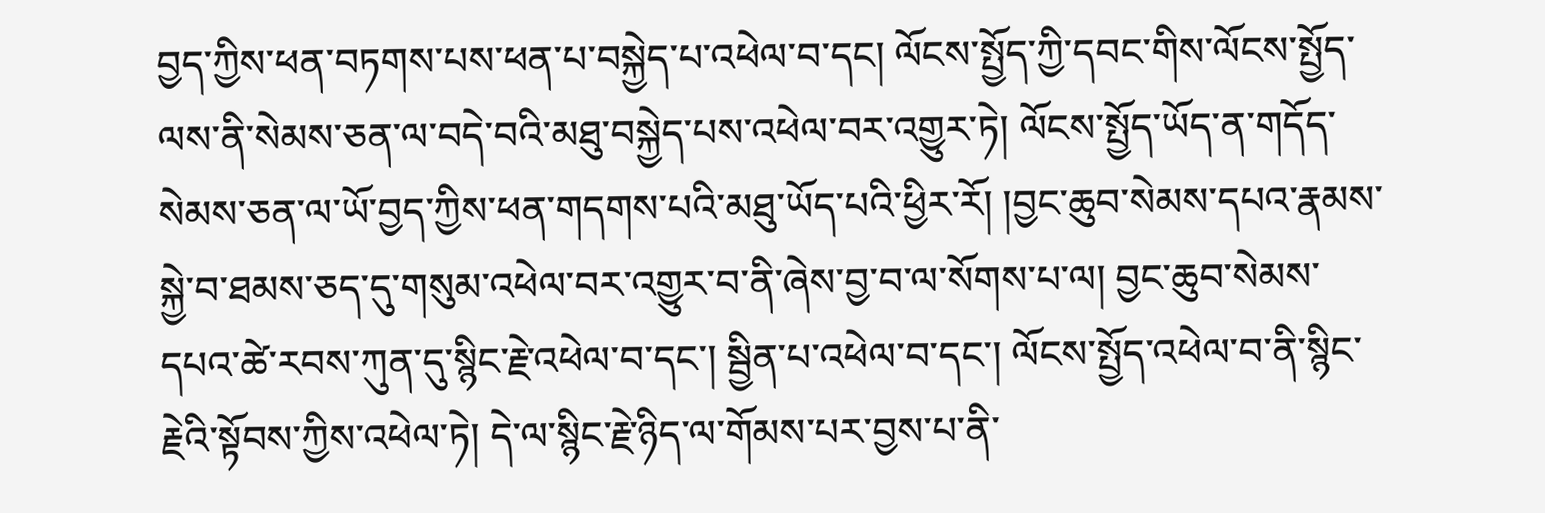བྱད་ཀྱིས་ཕན་བཏགས་པས་ཕན་པ་བསྐྱེད་པ་འཕེལ་བ་དང། ལོངས་སྤྱོད་ཀྱི་དབང་གིས་ལོངས་སྤྱོད་ལས་ནི་སེམས་ཅན་ལ་བདེ་བའི་མཐུ་བསྐྱེད་པས་འཕེལ་བར་འགྱུར་ཏེ། ལོངས་སྤྱོད་ཡོད་ན་གདོད་སེམས་ཅན་ལ་ཡོ་བྱད་ཀྱིས་ཕན་གདགས་པའི་མཐུ་ཡོད་པའི་ཕྱིར་རོ། །བྱང་ཆུབ་སེམས་དཔའ་རྣམས་སྐྱེ་བ་ཐམས་ཅད་དུ་གསུམ་འཕེལ་བར་འགྱུར་བ་ནི་ཞེས་བྱ་བ་ལ་སོགས་པ་ལ། བྱང་ཆུབ་སེམས་དཔའ་ཚེ་རབས་ཀུན་དུ་སྙིང་རྗེ་འཕེལ་བ་དང་། སྦྱིན་པ་འཕེལ་བ་དང་། ལོངས་སྤྱོད་འཕེལ་བ་ནི་སྙིང་རྗེའི་སྟོབས་ཀྱིས་འཕེལ་ཏེ། དེ་ལ་སྙིང་རྗེ་ཉིད་ལ་གོམས་པར་བྱས་པ་ནི་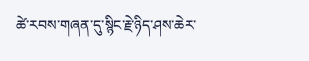ཚེ་རབས་གཞན་དུ་སྙིང་རྗེ་ཉིད་ཤས་ཆེར་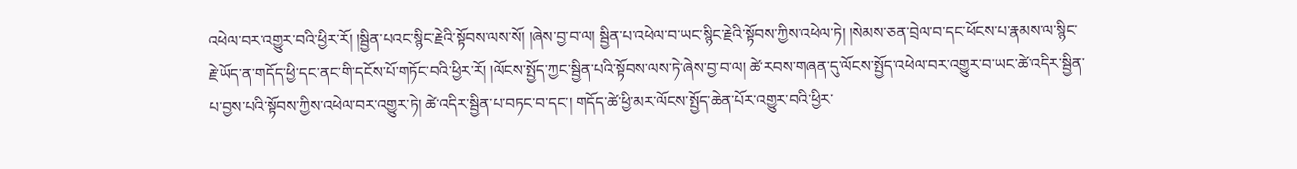འཕེལ་བར་འགྱུར་བའི་ཕྱིར་རོ། །སྦྱིན་པའང་སྙིང་རྗེའི་སྟོབས་ལས་སོ། །ཞེས་བྱ་བ་ལ། སྦྱིན་པ་འཕེལ་བ་ཡང་སྙིང་རྗེའི་སྟོབས་ཀྱིས་འཕེལ་ཏེ། །སེམས་ཅན་བྲེལ་བ་དང་ཕོངས་པ་རྣམས་ལ་སྙིང་རྗེ་ཡོད་ན་གདོད་ཕྱི་དང་ནང་གི་དངོས་པོ་གཏོང་བའི་ཕྱིར་རོ། །ལོངས་སྤྱོད་ཀྱང་སྦྱིན་པའི་སྟོབས་ལས་ཏེ་ཞེས་བྱ་བ་ལ། ཚེ་རབས་གཞན་དུ་ལོངས་སྤྱོད་འཕེལ་བར་འགྱུར་བ་ཡང་ཚེ་འདིར་སྦྱིན་པ་བྱས་པའི་སྟོབས་ཀྱིས་འཕེལ་བར་འགྱུར་ཏེ། ཚེ་འདིར་སྦྱིན་པ་བཏང་བ་དང་། གདོད་ཚེ་ཕྱི་མར་ལོངས་སྤྱོད་ཆེན་པོར་འགྱུར་བའི་ཕྱིར་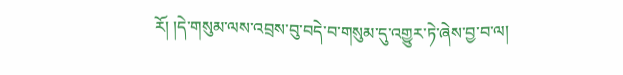རོ། །དེ་གསུམ་ལས་འབྲས་བུ་བདེ་བ་གསུམ་དུ་འགྱུར་ཏེ་ཞེས་བྱ་བ་ལ།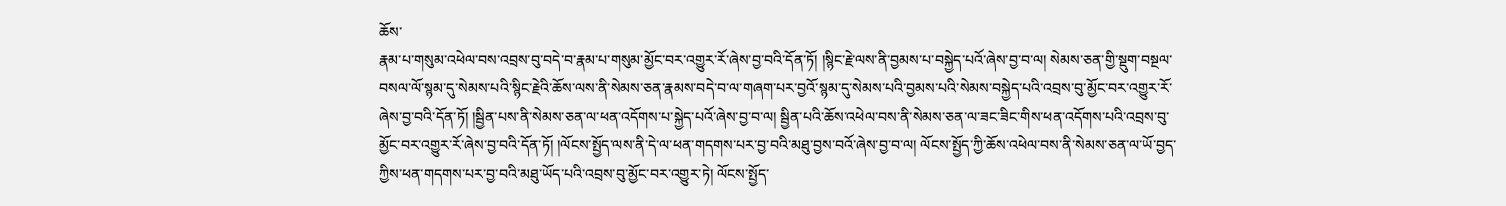ཆོས་
རྣམ་པ་གསུམ་འཕེལ་བས་འབྲས་བུ་བདེ་བ་རྣམ་པ་གསུམ་མྱོང་བར་འགྱུར་རོ་ཞེས་བྱ་བའི་དོན་ཏོ། །སྙིང་རྗེ་ལས་ནི་བྱམས་པ་བསྐྱེད་པའོ་ཞེས་བྱ་བ་ལ། སེམས་ཅན་གྱི་སྡུག་བསྔལ་བསལ་ལོ་སྙམ་དུ་སེམས་པའི་སྙིང་རྗེའི་ཆོས་ལས་ནི་སེམས་ཅན་རྣམས་བདེ་བ་ལ་གཞག་པར་བྱའོ་སྙམ་དུ་སེམས་པའི་བྱམས་པའི་སེམས་བསྐྱེད་པའི་འབྲས་བུ་མྱོང་བར་འགྱུར་རོ་ཞེས་བྱ་བའི་དོན་ཏོ། །སྦྱིན་པས་ནི་སེམས་ཅན་ལ་ཕན་འདོགས་པ་སྐྱེད་པའོ་ཞེས་བྱ་བ་ལ། སྦྱིན་པའི་ཆོས་འཕེལ་བས་ནི་སེམས་ཅན་ལ་ཟང་ཟིང་གིས་ཕན་འདོགས་པའི་འབྲས་བུ་མྱོང་བར་འགྱུར་རོ་ཞེས་བྱ་བའི་དོན་ཏོ། །ལོངས་སྤྱོད་ལས་ནི་དེ་ལ་ཕན་གདགས་པར་བྱ་བའི་མཐུ་བྱས་བའོ་ཞེས་བྱ་བ་ལ། ལོངས་སྤྱོད་ཀྱི་ཆོས་འཕེལ་བས་ནི་སེམས་ཅན་ལ་ཡོ་བྱད་ཀྱིས་ཕན་གདགས་པར་བྱ་བའི་མཐུ་ཡོད་པའི་འབྲས་བུ་མྱོང་བར་འགྱུར་ཏེ། ལོངས་སྤྱོད་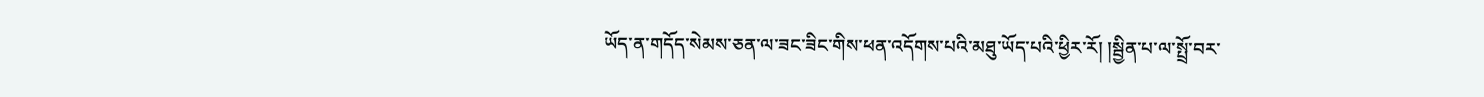ཡོད་ན་གདོད་སེམས་ཅན་ལ་ཟང་ཟིང་གིས་ཕན་འདོགས་པའི་མཐུ་ཡོད་པའི་ཕྱིར་རོ། །སྦྱིན་པ་ལ་སྤྲོ་བར་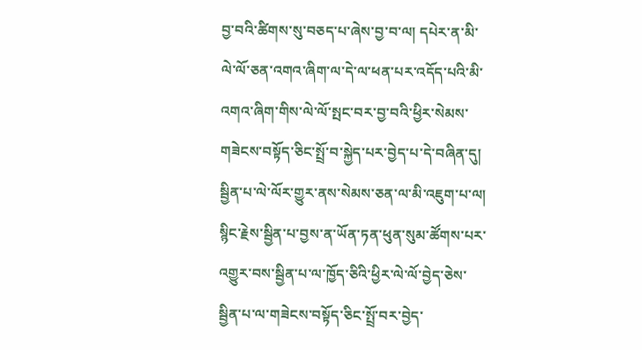བྱ་བའི་ཚིགས་སུ་བཅད་པ་ཞེས་བྱ་བ་ལ། དཔེར་ན་མི་ལེ་ལོ་ཅན་འགའ་ཞིག་ལ་དེ་ལ་ཕན་པར་འདོད་པའི་མི་འགའ་ཞིག་གིས་ལེ་ལོ་སྤང་བར་བྱ་བའི་ཕྱིར་སེམས་གཟེངས་བསྟོད་ཅིང་སྤྲོ་བ་སྐྱེད་པར་བྱེད་པ་དེ་བཞིན་དུ། སྦྱིན་པ་ལེ་ལོར་གྱུར་ནས་སེམས་ཅན་ལ་མི་འཇུག་པ་ལ། སྙིང་རྗེས་སྦྱིན་པ་བྱས་ན་ཡོན་ཏན་ཕུན་སུམ་ཚོགས་པར་འགྱུར་བས་སྦྱིན་པ་ལ་ཁྱོད་ཅིའི་ཕྱིར་ལེ་ལོ་བྱེད་ཅེས་སྦྱིན་པ་ལ་གཟེངས་བསྟོད་ཅིང་སྤྲོ་བར་བྱེད་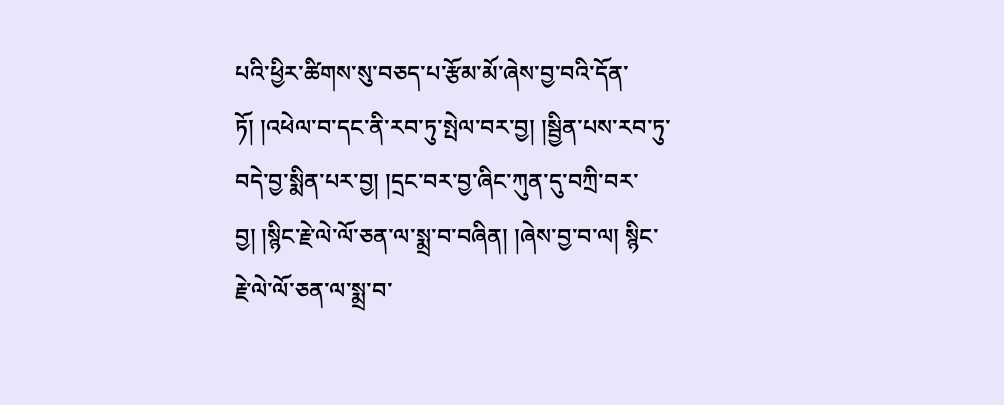པའི་ཕྱིར་ཚིགས་སུ་བཅད་པ་རྩོམ་མོ་ཞེས་བྱ་བའི་དོན་ཏོ། །འཕེལ་བ་དང་ནི་རབ་ཏུ་སྤེལ་བར་བྱ། །སྦྱིན་པས་རབ་ཏུ་བདེ་བྱ་སྨིན་པར་བྱ། །དྲང་བར་བྱ་ཞིང་ཀུན་དུ་བཀྲི་བར་བྱ། །སྙིང་རྗེ་ལེ་ལོ་ཅན་ལ་སྨྲ་བ་བཞིན། །ཞེས་བྱ་བ་ལ། སྙིང་རྗེ་ལེ་ལོ་ཅན་ལ་སྨྲ་བ་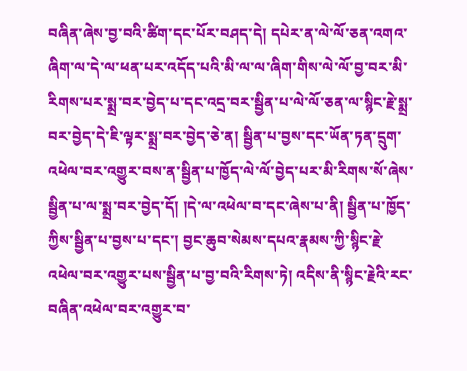བཞིན་ཞེས་བྱ་བའི་ཚིག་དང་པོར་བཤད་དེ། དཔེར་ན་ལེ་ལོ་ཅན་འགའ་ཞིག་ལ་དེ་ལ་ཕན་པར་འདོད་པའི་མི་ལ་ལ་ཞིག་གིས་ལེ་ལོ་བྱ་བར་མི་རིགས་པར་སྨྲ་བར་བྱེད་པ་དང་འདྲ་བར་སྦྱིན་པ་ལེ་ལོ་ཅན་ལ་སྙིང་རྗེ་སྨྲ་བར་བྱེད་དེ་ཇི་ལྟར་སྨྲ་བར་བྱེད་ཅེ་ན། སྦྱིན་པ་བྱས་དང་ཡོན་ཏན་དྲུག་འཕེལ་བར་འགྱུར་བས་ན་སྦྱིན་པ་ཁྱོད་ལེ་ལོ་བྱེད་པར་མི་རིགས་སོ་ཞེས་སྦྱིན་པ་ལ་སྨྲ་བར་བྱེད་དོ། །དེ་ལ་འཕེལ་བ་དང་ཞེས་པ་ནི། སྦྱིན་པ་ཁྱོད་
ཀྱིས་སྦྱིན་པ་བྱས་པ་དང་། བྱང་ཆུབ་སེམས་དཔའ་རྣམས་ཀྱི་སྙིང་རྗེ་འཕེལ་བར་འགྱུར་པས་སྦྱིན་པ་བྱ་བའི་རིགས་ཏེ། འདིས་ནི་སྙིང་རྗེའི་རང་བཞིན་འཕེལ་བར་འགྱུར་བ་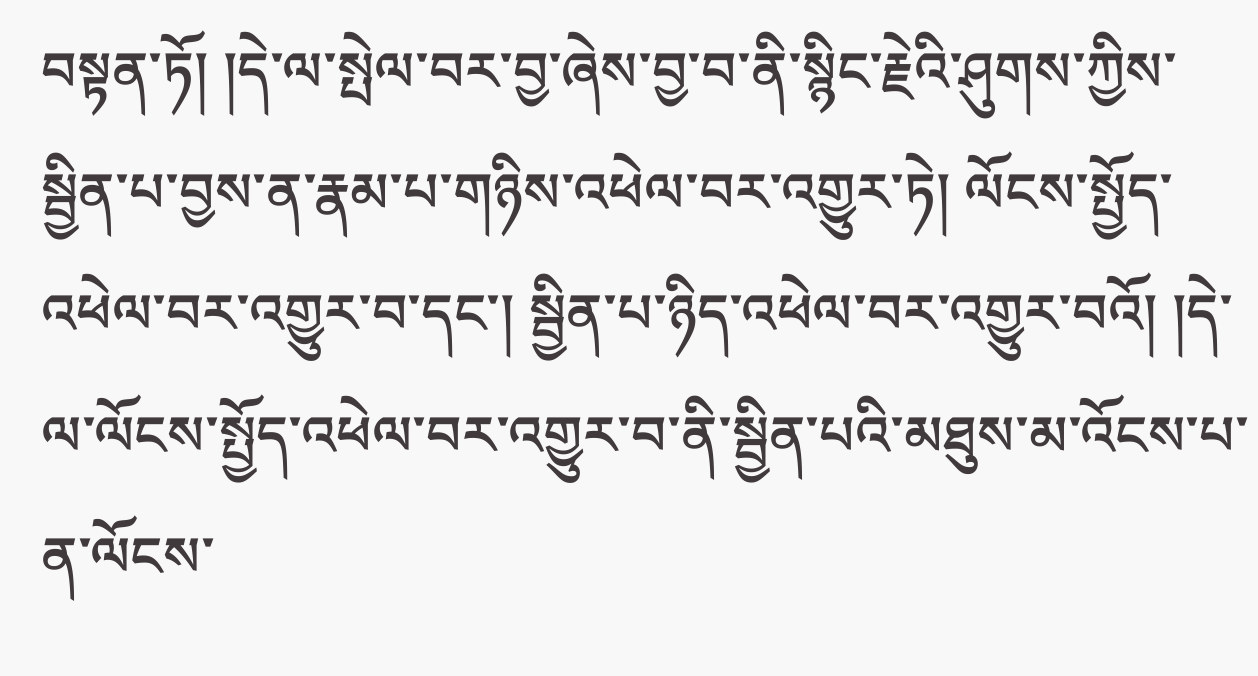བསྟན་ཏོ། །དེ་ལ་སྤེལ་བར་བྱ་ཞེས་བྱ་བ་ནི་སྙིང་རྗེའི་ཤུགས་ཀྱིས་སྦྱིན་པ་བྱས་ན་རྣམ་པ་གཉིས་འཕེལ་བར་འགྱུར་ཏེ། ལོངས་སྤྱོད་འཕེལ་བར་འགྱུར་བ་དང་། སྦྱིན་པ་ཉིད་འཕེལ་བར་འགྱུར་བའོ། །དེ་ལ་ལོངས་སྤྱོད་འཕེལ་བར་འགྱུར་བ་ནི་སྦྱིན་པའི་མཐུས་མ་འོངས་པ་ན་ལོངས་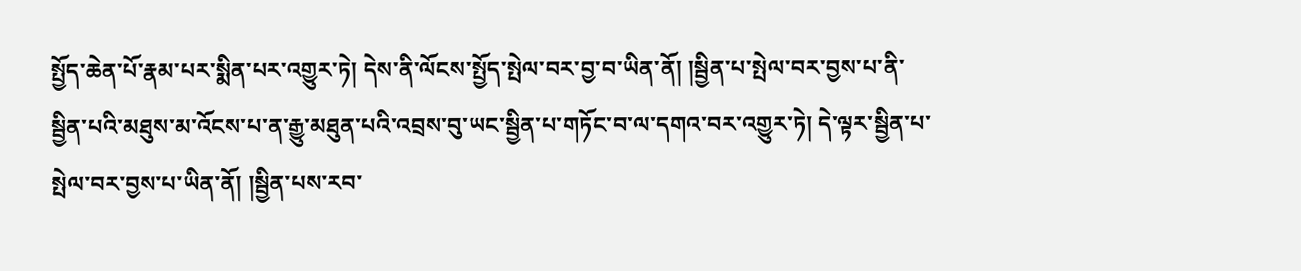སྤྱོད་ཆེན་པོ་རྣམ་པར་སྨིན་པར་འགྱུར་ཏེ། དེས་ནི་ལོངས་སྤྱོད་སྤེལ་བར་བྱ་བ་ཡིན་ནོ། །སྦྱིན་པ་སྤེལ་བར་བྱས་པ་ནི་སྦྱིན་པའི་མཐུས་མ་འོངས་པ་ན་རྒྱུ་མཐུན་པའི་འབྲས་བུ་ཡང་སྦྱིན་པ་གཏོང་བ་ལ་དགའ་བར་འགྱུར་ཏེ། དེ་ལྟར་སྦྱིན་པ་སྤེལ་བར་བྱས་པ་ཡིན་ནོ། །སྦྱིན་པས་རབ་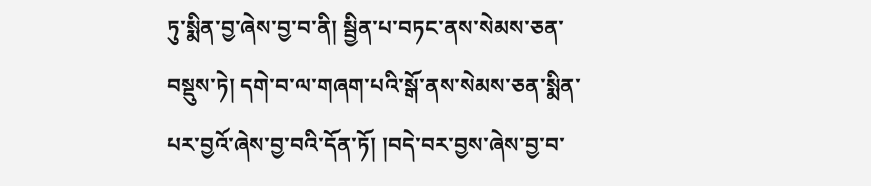ཏུ་སྨིན་བྱ་ཞེས་བྱ་བ་ནི། སྦྱིན་པ་བཏང་ནས་སེམས་ཅན་བསྡུས་ཏེ། དགེ་བ་ལ་གཞག་པའི་སྒོ་ནས་སེམས་ཅན་སྨིན་པར་བྱའོ་ཞེས་བྱ་བའི་དོན་ཏོ། །བདེ་བར་བྱས་ཞེས་བྱ་བ་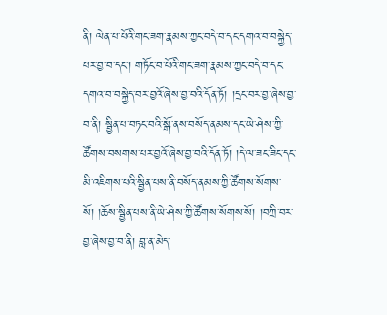ནི། ལེན་པ་པོའི་གང་ཟག་རྣམས་ཀྱང་བདེ་བ་དང་དགའ་བ་བསྐྱེད་པར་བྱ་བ་དང་། གཏོང་བ་པོའི་གང་ཟག་རྣམས་ཀྱང་བདེ་བ་དང་དགའ་བ་བསྐྱེད་བར་བྱའོ་ཞེས་བྱ་བའི་དོན་ཏོ། །དྲང་བར་བྱ་ཞེས་བྱ་བ་ནི། སྦྱིན་པ་བཏང་བའི་སྒོ་ནས་བསོད་ནམས་དང་ཡེ་ཤེས་ཀྱི་ཚོགས་བསགས་པར་བྱའོ་ཞེས་བྱ་བའི་དོན་ཏོ། །དེ་ལ་ཟང་ཟིང་དང་མི་འཇིགས་པའི་སྦྱིན་པས་ནི་བསོད་ནམས་ཀྱི་ཚོགས་སོགས་སོ། །ཆོས་སྦྱིན་པས་ནི་ཡེ་ཤེས་ཀྱི་ཚོགས་སོགས་སོ། །བཀྲི་བར་བྱ་ཞེས་བྱ་བ་ནི། བླ་ན་མེད་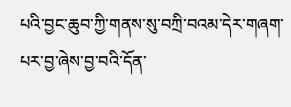པའི་བྱང་ཆུབ་ཀྱི་གནས་སུ་བཀྲི་བའམ་དེར་གཞག་པར་བྱ་ཞེས་བྱ་བའི་དོན་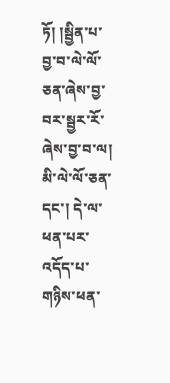ཏོ། །སྦྱིན་པ་བྱ་བ་ལེ་ལོ་ཅན་ཞེས་བྱ་བར་སྦྱར་རོ་ཞེས་བྱ་བ་ལ། མི་ལེ་ལོ་ཅན་དང་། དེ་ལ་ཕན་པར་འདོད་པ་གཉིས་ཕན་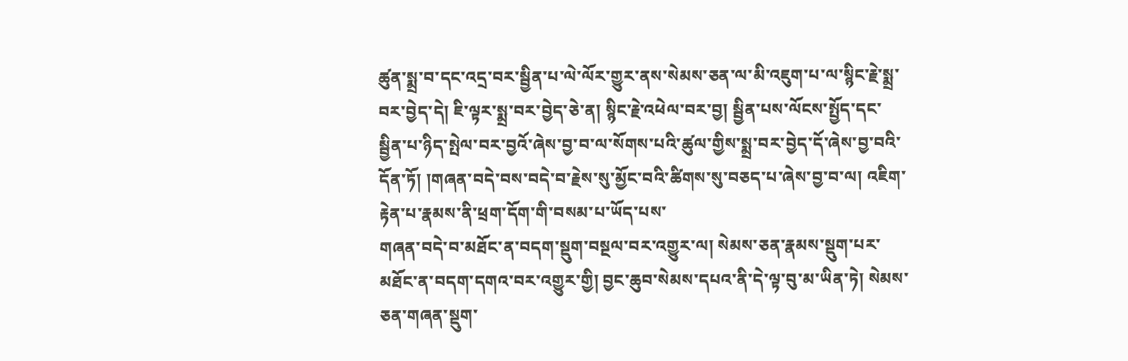ཚུན་སྨྲ་བ་དང་འདྲ་བར་སྦྱིན་པ་ལེ་ལོར་གྱུར་ནས་སེམས་ཅན་ལ་མི་འཇུག་པ་ལ་སྙིང་རྗེ་སྨྲ་བར་བྱེད་དེ། ཇི་ལྟར་སྨྲ་བར་བྱེད་ཅེ་ན། སྙིང་རྗེ་འཕེལ་བར་བྱ། སྦྱིན་པས་ལོངས་སྤྱོད་དང་སྦྱིན་པ་ཉིད་སྤེལ་བར་བྱའོ་ཞེས་བྱ་བ་ལ་སོགས་པའི་ཚུལ་གྱིས་སྨྲ་བར་བྱེད་དོ་ཞེས་བྱ་བའི་དོན་ཏོ། །གཞན་བདེ་བས་བདེ་བ་རྗེས་སུ་མྱོང་བའི་ཚིགས་སུ་བཅད་པ་ཞེས་བྱ་བ་ལ། འཇིག་རྟེན་པ་རྣམས་ནི་ཕྲག་དོག་གི་བསམ་པ་ཡོད་པས་
གཞན་བདེ་བ་མཐོང་ན་བདག་སྡུག་བསྔལ་བར་འགྱུར་ལ། སེམས་ཅན་རྣམས་སྡུག་པར་མཐོང་ན་བདག་དགའ་བར་འགྱུར་གྱི། བྱང་ཆུབ་སེམས་དཔའ་ནི་དེ་ལྟ་བུ་མ་ཡིན་ཏེ། སེམས་ཅན་གཞན་སྡུག་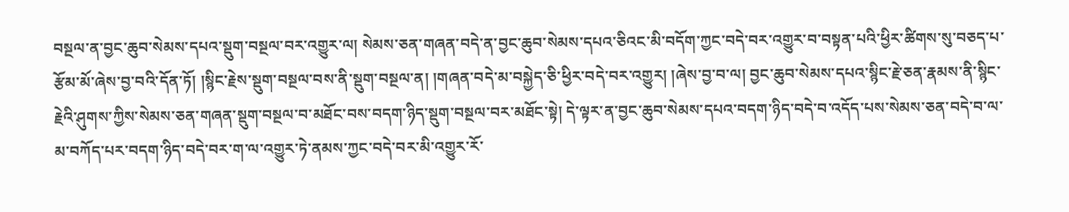བསྔལ་ན་བྱང་ཆུབ་སེམས་དཔའ་སྡུག་བསྔལ་བར་འགྱུར་ལ། སེམས་ཅན་གཞན་བདེ་ན་བྱང་ཆུབ་སེམས་དཔའ་ཅིའང་མི་བདོག་ཀྱང་བདེ་བར་འགྱུར་བ་བསྟན་པའི་ཕྱིར་ཚིགས་སུ་བཅད་པ་རྩོམ་མོ་ཞེས་བྱ་བའི་དོན་ཏོ། །སྙིང་རྗེས་སྡུག་བསྔལ་བས་ནི་སྡུག་བསྔལ་ན། །གཞན་བདེ་མ་བསྐྱེད་ཅི་ཕྱིར་བདེ་བར་འགྱུར། །ཞེས་བྱ་བ་ལ། བྱང་ཆུབ་སེམས་དཔའ་སྙིང་རྗེ་ཅན་རྣམས་ནི་སྙིང་རྗེའི་ཤུགས་ཀྱིས་སེམས་ཅན་གཞན་སྡུག་བསྔལ་བ་མཐོང་བས་བདག་ཉིད་སྡུག་བསྔལ་བར་མཐོང་སྟེ། དེ་ལྟར་ན་བྱང་ཆུབ་སེམས་དཔའ་བདག་ཉིད་བདེ་བ་འདོད་པས་སེམས་ཅན་བདེ་བ་ལ་མ་བཀོད་པར་བདག་ཉིད་བདེ་བར་ག་ལ་འགྱུར་ཏེ་ནམས་ཀྱང་བདེ་བར་མི་འགྱུར་རོ་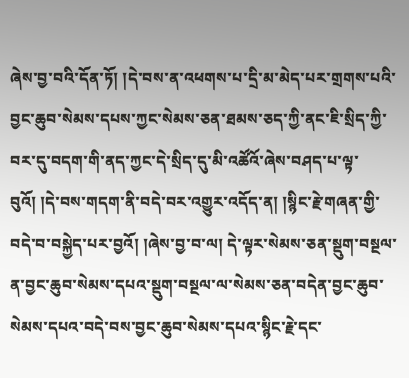ཞེས་བྱ་བའི་དོན་ཏོ། །དེ་བས་ན་འཕགས་པ་དྲི་མ་མེད་པར་གྲགས་པའི་བྱང་ཆུབ་སེམས་དཔས་ཀྱང་སེམས་ཅན་ཐམས་ཅད་ཀྱི་ནང་ཇི་སྲིད་ཀྱི་བར་དུ་བདག་གི་ནད་ཀྱང་དེ་སྲིད་དུ་མི་འཚོའོ་ཞེས་བཤད་པ་ལྟ་བུའོ། །དེ་བས་གདག་ནི་བདེ་བར་འགྱུར་འདོད་ན། །སྙིང་རྗེ་གཞན་གྱི་བདེ་བ་བསྐྱེད་པར་བྱའོ། །ཞེས་བྱ་བ་ལ། དེ་ལྟར་སེམས་ཅན་སྡུག་བསྔལ་ན་བྱང་ཆུབ་སེམས་དཔའ་སྡུག་བསྔལ་ལ་སེམས་ཅན་བདེན་བྱང་ཆུབ་སེམས་དཔའ་བདེ་བས་བྱང་ཆུབ་སེམས་དཔའ་སྙིང་རྗེ་དང་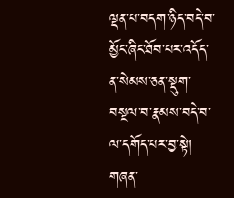ལྡན་པ་བདག་ཉིད་བདེ་བ་མྱོང་ཞིང་ཐོབ་པར་འདོད་ན་སེམས་ཅན་སྡུག་བསྔལ་བ་རྣམས་བདེ་བ་ལ་དགོད་པར་བྱ་སྟེ། གཞན་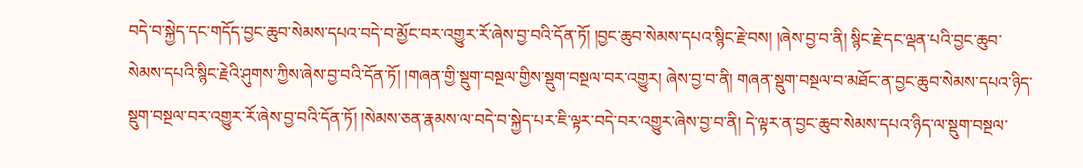བདེ་བ་སྐྱེད་དང་གདོད་བྱང་ཆུབ་སེམས་དཔའ་བདེ་བ་མྱོང་བར་འགྱུར་རོ་ཞེས་བྱ་བའི་དོན་ཏོ། །བྱང་ཆུབ་སེམས་དཔའ་སྙིང་རྗེ་བས། །ཞེས་བྱ་བ་ནི། སྙིང་རྗེ་དང་ལྡན་པའི་བྱང་ཆུབ་སེམས་དཔའི་སྙིང་རྗེའི་ཤུགས་ཀྱིས་ཞེས་བྱ་བའི་དོན་ཏོ། །གཞན་གྱི་སྡུག་བསྔལ་གྱིས་སྡུག་བསྔལ་བར་འགྱུར། ཞེས་བྱ་བ་ནི། གཞན་སྡུག་བསྔལ་བ་མཐོང་ན་བྱང་ཆུབ་སེམས་དཔའ་ཉིད་སྡུག་བསྔལ་བར་འགྱུར་རོ་ཞེས་བྱ་བའི་དོན་ཏོ། །སེམས་ཅན་རྣམས་ལ་བདེ་བ་སྐྱེད་པར་ཇི་ལྟར་བདེ་བར་འགྱུར་ཞེས་བྱ་བ་ནི། དེ་ལྟར་ན་བྱང་ཆུབ་སེམས་དཔའ་ཉིད་ལ་སྡུག་བསྔལ་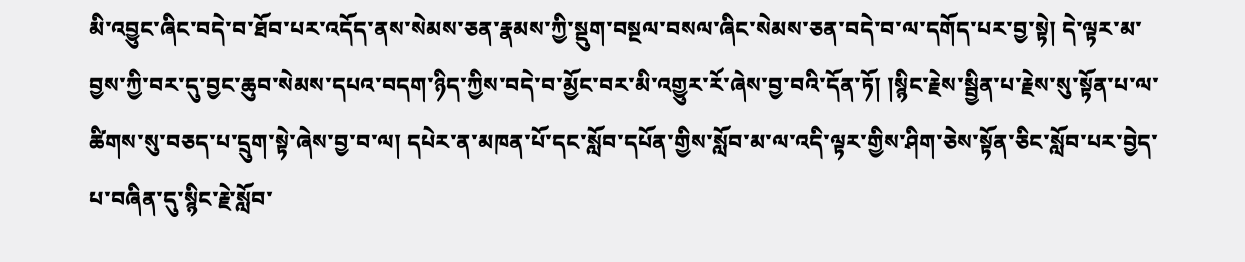མི་འབྱུང་ཞིང་བདེ་བ་ཐོབ་པར་འདོད་ནས་སེམས་ཅན་རྣམས་ཀྱི་སྡུག་བསྔལ་བསལ་ཞིང་སེམས་ཅན་བདེ་བ་ལ་དགོད་པར་བྱ་སྟེ། དེ་ལྟར་མ་བྱས་ཀྱི་བར་དུ་བྱང་ཆུབ་སེམས་དཔའ་བདག་ཉིད་ཀྱིས་བདེ་བ་མྱོང་བར་མི་འགྱུར་རོ་ཞེས་བྱ་བའི་དོན་ཏོ། །སྙིང་རྗེས་སྦྱིན་པ་རྗེས་སུ་སྟོན་པ་ལ་ཚིགས་སུ་བཅད་པ་དྲུག་སྟེ་ཞེས་བྱ་བ་ལ། དཔེར་ན་མཁན་པོ་དང་སློབ་དཔོན་གྱིས་སློབ་མ་ལ་འདི་ལྟར་གྱིས་ཤིག་ཅེས་སྟོན་ཅིང་སློབ་པར་བྱེད་པ་བཞིན་དུ་སྙིང་རྗེ་སློབ་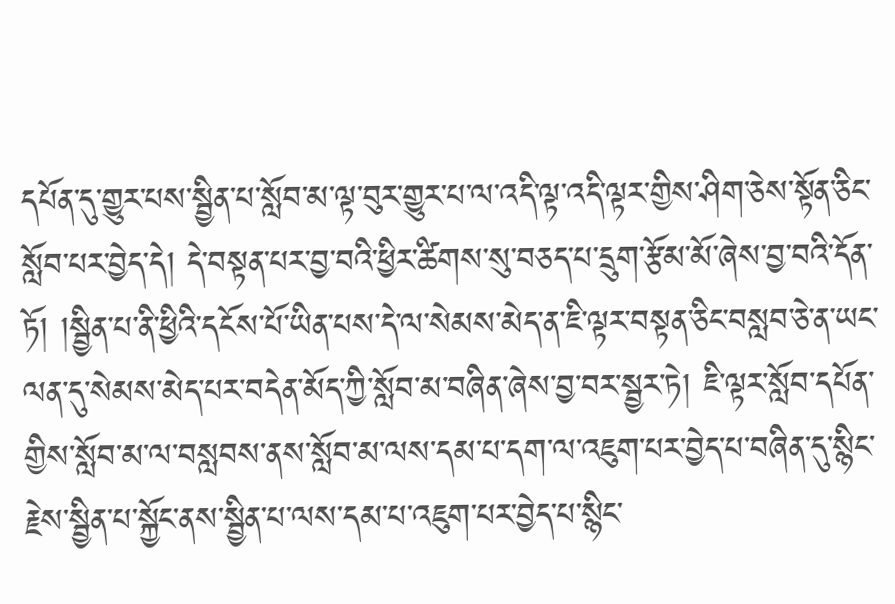དཔོན་དུ་གྱུར་པས་སྦྱིན་པ་སློབ་མ་ལྟ་བུར་གྱུར་པ་ལ་འདི་ལྟ་འདི་ལྟར་གྱིས་ཤིག་ཅེས་སྟོན་ཅིང་སློབ་པར་བྱེད་དེ། དེ་བསྟན་པར་བྱ་བའི་ཕྱིར་ཚིགས་སུ་བཅད་པ་དྲུག་རྩོམ་མོ་ཞེས་བྱ་བའི་དོན་ཏོ། །སྦྱིན་པ་ནི་ཕྱིའི་དངོས་པོ་ཡིན་པས་དེ་ལ་སེམས་མེད་ན་ཇི་ལྟར་བསྟན་ཅིང་བསླབ་ཅེ་ན་ཡང་ལན་དུ་སེམས་མེད་པར་བདེན་མོད་ཀྱི་སློབ་མ་བཞིན་ཞེས་བྱ་བར་སྦྱར་ཏེ། ཇི་ལྟར་སློབ་དཔོན་གྱིས་སློབ་མ་ལ་བསླབས་ནས་སློབ་མ་ལས་དམ་པ་དག་ལ་འཇུག་པར་བྱེད་པ་བཞིན་དུ་སྙིང་རྗེས་སྦྱིན་པ་སྐྱོང་ནས་སྦྱིན་པ་ལས་དམ་པ་འཇུག་པར་བྱེད་པ་སྙིང་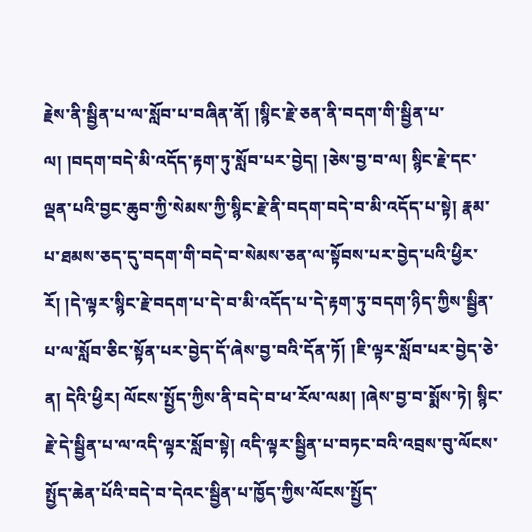རྗེས་ནི་སྦྱིན་པ་ལ་སློབ་པ་བཞིན་ནོ། །སྙིང་རྗེ་ཅན་ནི་བདག་གི་སྦྱིན་པ་ལ། །བདག་བདེ་མི་འདོད་རྟག་ཏུ་སློབ་པར་བྱེད། །ཅེས་བྱ་བ་ལ། སྙིང་རྗེ་དང་ལྡན་པའི་བྱང་ཆུབ་ཀྱི་སེམས་ཀྱི་སྙིང་རྗེ་ནི་བདག་བདེ་བ་མི་འདོད་པ་སྟེ། རྣམ་པ་ཐམས་ཅད་དུ་བདག་གི་བདེ་བ་སེམས་ཅན་ལ་སྟོབས་པར་བྱེད་པའི་ཕྱིར་རོ། །དེ་ལྟར་སྙིང་རྗེ་བདག་པ་དེ་བ་མི་འདོད་པ་དེ་རྟག་ཏུ་བདག་ཉིད་ཀྱིས་སྦྱིན་པ་ལ་སློབ་ཅིང་སྟོན་པར་བྱེད་དོ་ཞེས་བྱ་བའི་དོན་ཏོ། །ཇི་ལྟར་སློབ་པར་བྱེད་ཅེ་ན། དེའི་ཕྱིར། ལོངས་སྤྱོད་ཀྱིས་ནི་བདེ་བ་ཕ་རོལ་ལམ། །ཞེས་བྱ་བ་སྨོས་ཏེ། སྙིང་རྗེ་དེ་སྦྱིན་པ་ལ་འདི་ལྟར་སློབ་སྟེ། འདི་ལྟར་སྦྱིན་པ་བཏང་བའི་འབྲས་བུ་ལོངས་སྤྱོད་ཆེན་པོའི་བདེ་བ་དེའང་སྦྱིན་པ་ཁྱོད་ཀྱིས་ལོངས་སྤྱོད་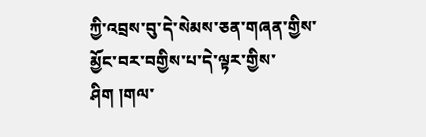ཀྱི་འབྲས་བུ་དེ་སེམས་ཅན་གཞན་གྱིས་མྱོང་བར་བགྱིས་པ་དེ་ལྟར་གྱིས་ཤིག །གལ་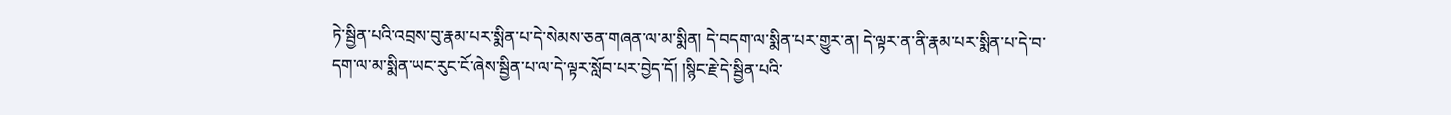ཏེ་སྦྱིན་པའི་འབྲས་བུ་རྣམ་པར་སྨིན་པ་དེ་སེམས་ཅན་གཞན་ལ་མ་སྨིན། དེ་བདག་ལ་སྨིན་པར་གྱུར་ན། དེ་ལྟར་ན་ནི་རྣམ་པར་སྨིན་པ་དེ་བ་དག་ལ་མ་སྨིན་ཡང་རུང་ངོ་ཞེས་སྦྱིན་པ་ལ་དེ་ལྟར་སློབ་པར་བྱེད་དོ། །སྙིང་རྗེ་དེ་སྦྱིན་པའི་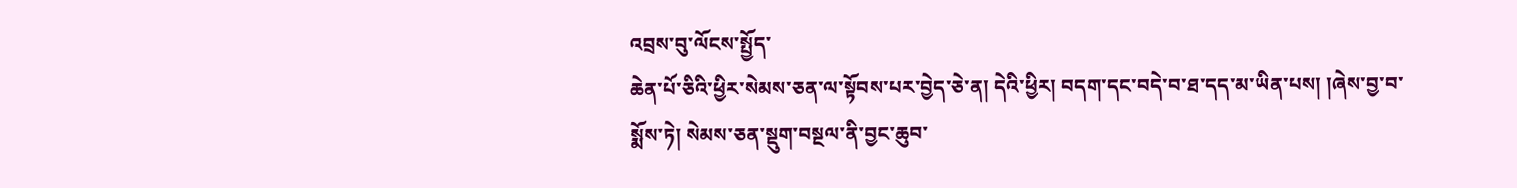འབྲས་བུ་ལོངས་སྤྱོད་
ཆེན་པོ་ཅིའི་ཕྱིར་སེམས་ཅན་ལ་སྟོབས་པར་བྱེད་ཅེ་ན། དེའི་ཕྱིར། བདག་དང་བདེ་བ་ཐ་དད་མ་ཡིན་པས། །ཞེས་བྱ་བ་སྨོས་ཏེ། སེམས་ཅན་སྡུག་བསྔལ་ནི་བྱང་ཆུབ་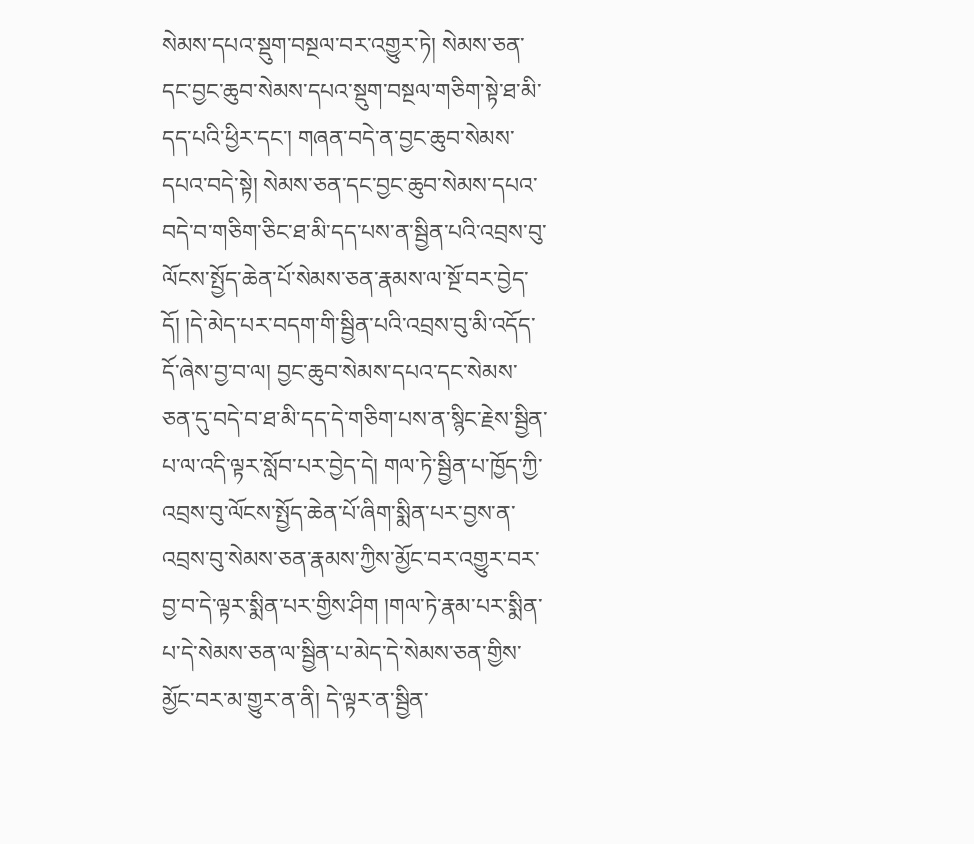སེམས་དཔའ་སྡུག་བསྔལ་བར་འགྱུར་ཏེ། སེམས་ཅན་དང་བྱང་ཆུབ་སེམས་དཔའ་སྡུག་བསྔལ་གཅིག་སྟེ་ཐ་མི་དད་པའི་ཕྱིར་དང་། གཞན་བདེ་ན་བྱང་ཆུབ་སེམས་དཔའ་བདེ་སྟེ། སེམས་ཅན་དང་བྱང་ཆུབ་སེམས་དཔའ་བདེ་བ་གཅིག་ཅིང་ཐ་མི་དད་པས་ན་སྦྱིན་པའི་འབྲས་བུ་ལོངས་སྤྱོད་ཆེན་པོ་སེམས་ཅན་རྣམས་ལ་སྔོ་བར་བྱེད་དོ། །དེ་མེད་པར་བདག་གི་སྦྱིན་པའི་འབྲས་བུ་མི་འདོད་དོ་ཞེས་བྱ་བ་ལ། བྱང་ཆུབ་སེམས་དཔའ་དང་སེམས་ཅན་དུ་བདེ་བ་ཐ་མི་དད་དེ་གཅིག་པས་ན་སྙིང་རྗེས་སྦྱིན་པ་ལ་འདི་ལྟར་སློབ་པར་བྱེད་དེ། གལ་ཏེ་སྦྱིན་པ་ཁྱོད་ཀྱི་འབྲས་བུ་ལོངས་སྤྱོད་ཆེན་པོ་ཞིག་སྨིན་པར་བྱས་ན་འབྲས་བུ་སེམས་ཅན་རྣམས་ཀྱིས་མྱོང་བར་འགྱུར་བར་བྱ་བ་དེ་ལྟར་སྨིན་པར་གྱིས་ཤིག །གལ་ཏེ་རྣམ་པར་སྨིན་པ་དེ་སེམས་ཅན་ལ་སྦྱིན་པ་མེད་དེ་སེམས་ཅན་གྱིས་མྱོང་བར་མ་གྱུར་ན་ནི། དེ་ལྟར་ན་སྦྱིན་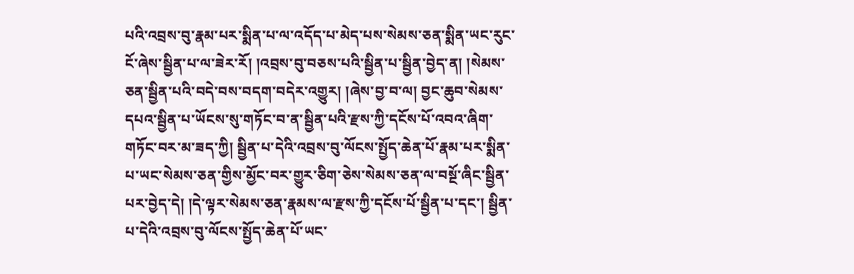པའི་འབྲས་བུ་རྣམ་པར་སྨིན་པ་ལ་འདོད་པ་མེད་པས་སེམས་ཅན་སྨིན་ཡང་རུང་ངོ་ཞེས་སྦྱིན་པ་ལ་ཟེར་རོ། །འབྲས་བུ་བཅས་པའི་སྦྱིན་པ་སྦྱིན་བྱེད་ན། །སེམས་ཅན་སྦྱིན་པའི་བདེ་བས་བདག་བདེར་འགྱུར། །ཞེས་བྱ་བ་ལ། བྱང་ཆུབ་སེམས་དཔའ་སྦྱིན་པ་ཡོངས་སུ་གཏོང་བ་ན་སྦྱིན་པའི་རྫས་ཀྱི་དངོས་པོ་འབའ་ཞིག་གཏོང་བར་མ་ཟད་ཀྱི། སྦྱིན་པ་དེའི་འབྲས་བུ་ལོངས་སྤྱོད་ཆེན་པོ་རྣམ་པར་སྨིན་པ་ཡང་སེམས་ཅན་གྱིས་མྱོང་བར་གྱུར་ཅིག་ཅེས་སེམས་ཅན་ལ་བསྔོ་ཞིང་སྦྱིན་པར་བྱེད་དེ། །དེ་ལྟར་སེམས་ཅན་རྣམས་ལ་རྫས་ཀྱི་དངོས་པོ་སྦྱིན་པ་དང་། སྦྱིན་པ་དེའི་འབྲས་བུ་ལོངས་སྤྱོད་ཆེན་པོ་ཡང་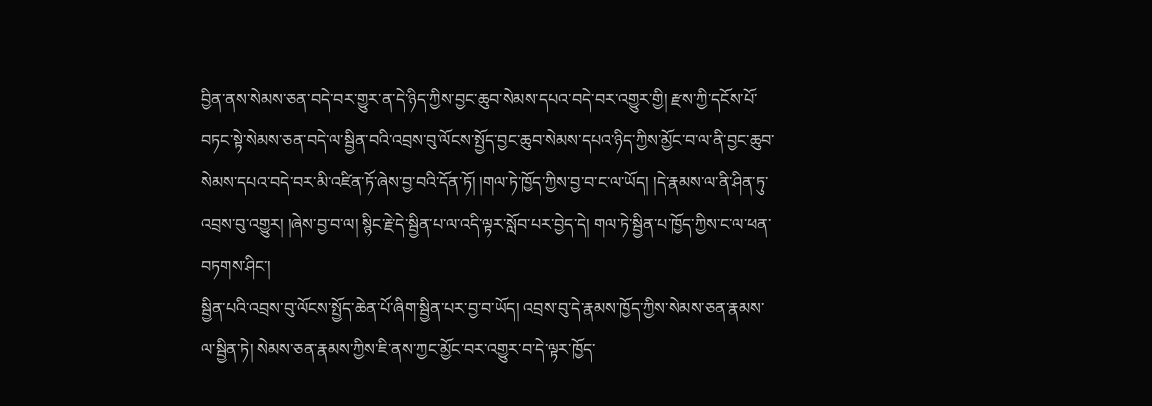བྱིན་ནས་སེམས་ཅན་བདེ་བར་གྱུར་ན་དེ་ཉིད་ཀྱིས་བྱང་ཆུབ་སེམས་དཔའ་བདེ་བར་འགྱུར་གྱི། རྫས་ཀྱི་དངོས་པོ་བཏང་སྟེ་སེམས་ཅན་བདེ་ལ་སྦྱིན་བའི་འབྲས་བུ་ལོངས་སྤྱོད་བྱང་ཆུབ་སེམས་དཔའ་ཉིད་ཀྱིས་མྱོང་བ་ལ་ནི་བྱང་ཆུབ་སེམས་དཔའ་བདེ་བར་མི་འཛིན་ཏོ་ཞེས་བྱ་བའི་དོན་ཏོ། །གལ་ཏེ་ཁྱོད་ཀྱིས་བྱ་བ་ང་ལ་ཡོད། །དེ་རྣམས་ལ་ནི་ཤིན་ཏུ་འབྲས་བུ་འགྱུར། །ཞེས་བྱ་བ་ལ། སྙིང་རྗེ་དེ་སྦྱིན་པ་ལ་འདི་ལྟར་སློབ་པར་བྱེད་དེ། གལ་ཏེ་སྦྱིན་པ་ཁྱོད་ཀྱིས་ང་ལ་ཕན་བཏགས་ཤིང་།
སྦྱིན་པའི་འབྲས་བུ་ལོངས་སྤྱོད་ཆེན་པོ་ཞིག་སྦྱིན་པར་བྱ་བ་ཡོད། འབྲས་བུ་དེ་རྣམས་ཁྱོད་ཀྱིས་སེམས་ཅན་རྣམས་ལ་སྦྱིན་ཏེ། སེམས་ཅན་རྣམས་ཀྱིས་ཇི་ནས་ཀྱང་མྱོང་བར་འགྱུར་བ་དེ་ལྟར་ཁྱོད་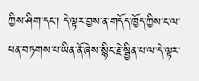ཀྱིས་ཤིག་དང་། དེ་ལྟར་བྱས་ན་གདོད་ཁྱོད་ཀྱིས་ང་ལ་ཕན་བཏགས་པ་ཡིན་ནོ་ཞེས་སྙིང་རྗེ་སྦྱིན་པ་ལ་དེ་ལྟར་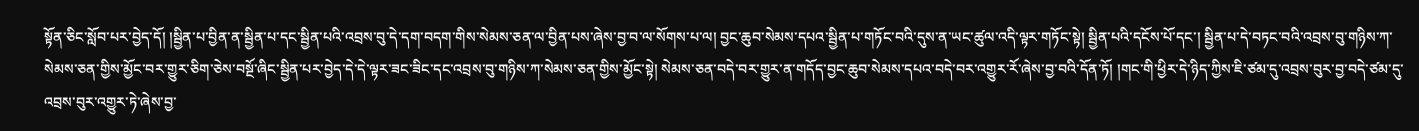སྟོན་ཅིང་སློབ་པར་བྱེད་དོ། །སྦྱིན་པ་བྱིན་ན་སྦྱིན་པ་དང་སྦྱིན་པའི་འབྲས་བུ་དེ་དག་བདག་གིས་སེམས་ཅན་ལ་བྱིན་པས་ཞེས་བྱ་བ་ལ་སོགས་པ་ལ། བྱང་ཆུབ་སེམས་དཔའ་སྦྱིན་པ་གཏོང་བའི་དུས་ན་ཡང་ཚུལ་འདི་ལྟར་གཏོང་སྟེ། སྦྱིན་པའི་དངོས་པོ་དང་། སྦྱིན་པ་དེ་བཏང་བའི་འབྲས་བུ་གཉིས་ཀ་སེམས་ཅན་གྱིས་མྱོང་བར་གྱུར་ཅིག་ཅེས་བསྔོ་ཞིང་སྦྱིན་པར་བྱེད་དེ་དེ་ལྟར་ཟང་ཟིང་དང་འབྲས་བུ་གཉིས་ཀ་སེམས་ཅན་གྱིས་མྱོང་སྟེ། སེམས་ཅན་བདེ་བར་གྱུར་ན་གདོད་བྱང་ཆུབ་སེམས་དཔའ་བདེ་བར་འགྱུར་རོ་ཞེས་བྱ་བའི་དོན་ཏོ། །གང་གི་ཕྱིར་དེ་ཉིད་ཀྱིས་ཇི་ཙམ་དུ་འབྲས་བུར་བྱ་བདེ་ཙམ་དུ་འབྲས་བུར་འགྱུར་ཏེ་ཞེས་བྱ་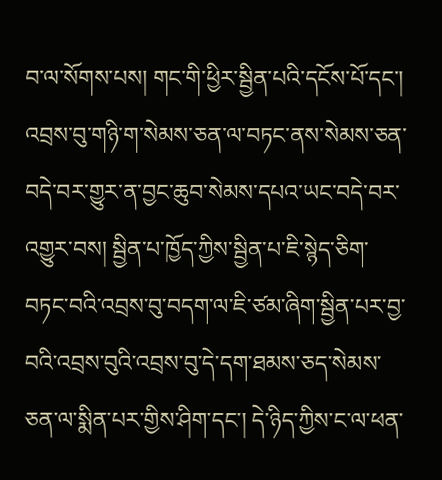བ་ལ་སོགས་པས། གང་གི་ཕྱིར་སྦྱིན་པའི་དངོས་པོ་དང་། འབྲས་བུ་གཉི་ག་སེམས་ཅན་ལ་བཏང་ནས་སེམས་ཅན་བདེ་བར་གྱུར་ན་བྱང་ཆུབ་སེམས་དཔའ་ཡང་བདེ་བར་འགྱུར་བས། སྦྱིན་པ་ཁྱོད་ཀྱིས་སྦྱིན་པ་ཇི་སྙེད་ཅིག་བཏང་བའི་འབྲས་བུ་བདག་ལ་ཇི་ཙམ་ཞིག་སྦྱིན་པར་བྱ་བའི་འབྲས་བུའི་འབྲས་བུ་དེ་དག་ཐམས་ཅད་སེམས་ཅན་ལ་སྨིན་པར་གྱིས་ཤིག་དང་། དེ་ཉིད་ཀྱིས་ང་ལ་ཕན་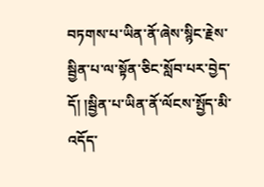བཏགས་པ་ཡིན་ནོ་ཞེས་སྙིང་རྗེས་སྦྱིན་པ་ལ་སྟོན་ཅིང་སློབ་པར་བྱེད་དོ། །སྦྱིན་པ་ཡིན་ནོ་ལོངས་སྤྱོད་མི་འདོད་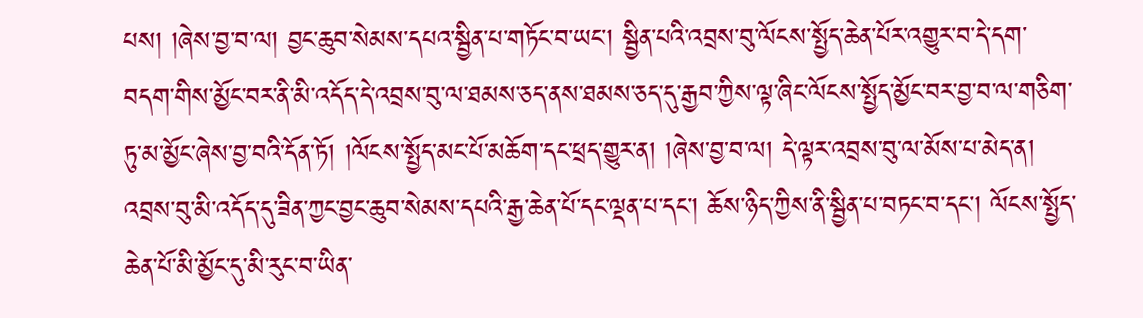པས། །ཞེས་བྱ་བ་ལ། བྱང་ཆུབ་སེམས་དཔའ་སྦྱིན་པ་གཏོང་བ་ཡང་། སྦྱིན་པའི་འབྲས་བུ་ལོངས་སྤྱོད་ཆེན་པོར་འགྱུར་བ་དེ་དག་བདག་གིས་མྱོང་བར་ནི་མི་འདོད་དེ་འབྲས་བུ་ལ་ཐམས་ཅད་ནས་ཐམས་ཅད་དུ་རྒྱབ་ཀྱིས་ལྟ་ཞིང་ལོངས་སྤྱོད་མྱོང་བར་བྱ་བ་ལ་གཅིག་ཏུ་མ་མྱོང་ཞེས་བྱ་བའི་དོན་ཏོ། །ལོངས་སྤྱོད་མང་པོ་མཆོག་དང་ཕྲད་གྱུར་ན། །ཞེས་བྱ་བ་ལ། དེ་ལྟར་འབྲས་བུ་ལ་མོས་པ་མེད་ན། འབྲས་བུ་མི་འདོད་དུ་ཟིན་ཀྱང་བྱང་ཆུབ་སེམས་དཔའི་རྒྱ་ཆེན་པོ་དང་ལྡན་པ་དང་། ཆོས་ཉིད་ཀྱིས་ནི་སྦྱིན་པ་བཏང་བ་དང་། ལོངས་སྤྱོད་ཆེན་པོ་མི་མྱོང་དུ་མི་རུང་བ་ཡིན་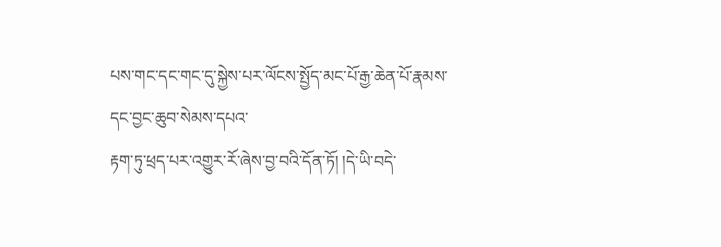པས་གང་དང་གང་དུ་སྐྱེས་པར་ལོངས་སྤྱོད་མང་པོ་རྒྱ་ཆེན་པོ་རྣམས་དང་བྱང་ཆུབ་སེམས་དཔའ་
རྟག་ཏུ་ཕྲད་པར་འགྱུར་རོ་ཞེས་བྱ་བའི་དོན་ཏོ། །དེ་ཡི་བདེ་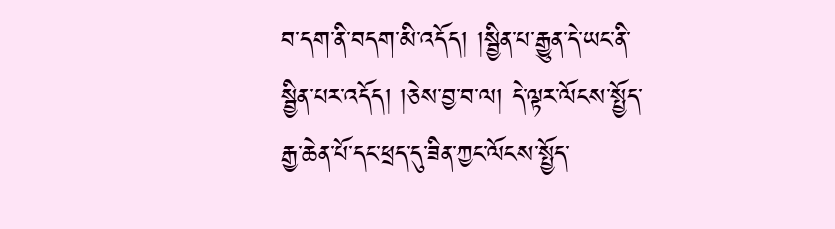བ་དག་ནི་བདག་མི་འདོད། །སྦྱིན་པ་རྒྱུན་དེ་ཡང་ནི་སྦྱིན་པར་འདོད། །ཅེས་བྱ་བ་ལ། དེ་ལྟར་ལོངས་སྤྱོད་རྒྱ་ཆེན་པོ་དང་ཕྲད་དུ་ཟིན་ཀྱང་ལོངས་སྤྱོད་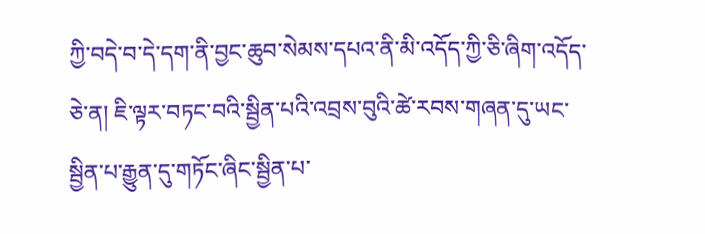ཀྱི་བདེ་བ་དེ་དག་ནི་བྱང་ཆུབ་སེམས་དཔའ་ནི་མི་འདོད་ཀྱི་ཅི་ཞིག་འདོད་ཅེ་ན། ཇི་ལྟར་བཏང་བའི་སྦྱིན་པའི་འབྲས་བུའི་ཚེ་རབས་གཞན་དུ་ཡང་སྦྱིན་པ་རྒྱུན་དུ་གཏོང་ཞིང་སྦྱིན་པ་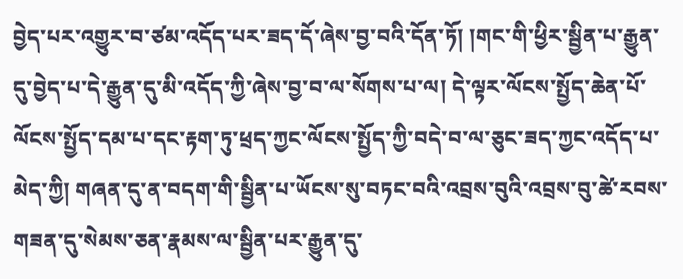བྱེད་པར་འགྱུར་བ་ཙམ་འདོད་པར་ཟད་དོ་ཞེས་བྱ་བའི་དོན་ཏོ། །གང་གི་ཕྱིར་སྦྱིན་པ་རྒྱུན་དུ་བྱེད་པ་དེ་རྒྱུན་དུ་མི་འདོད་ཀྱི་ཞེས་བྱ་བ་ལ་སོགས་པ་ལ། དེ་ལྟར་ལོངས་སྤྱོད་ཆེན་པོ་ལོངས་སྤྱོད་དམ་པ་དང་རྟག་ཏུ་ཕྲད་ཀྱང་ལོངས་སྤྱོད་ཀྱི་བདེ་བ་ལ་ཅུང་ཟད་ཀྱང་འདོད་པ་མེད་ཀྱི། གཞན་དུ་ན་བདག་གི་སྦྱིན་པ་ཡོངས་སུ་བཏང་བའི་འབྲས་བུའི་འབྲས་བུ་ཚེ་རབས་གཟན་དུ་སེམས་ཅན་རྣམས་ལ་སྦྱིན་པར་རྒྱུན་དུ་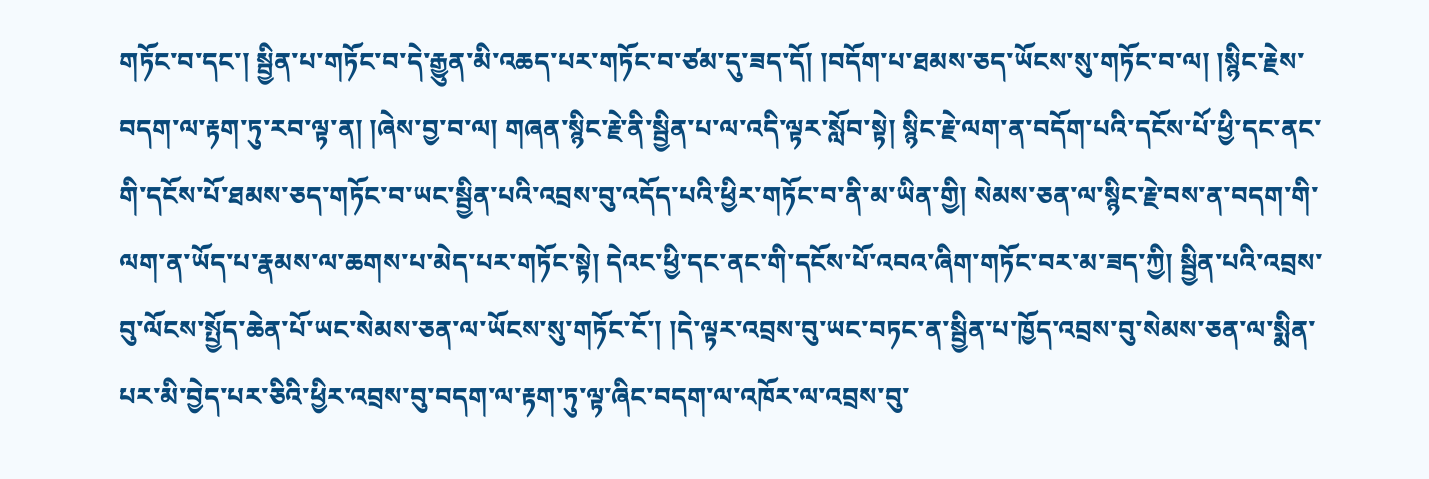གཏོང་བ་དང་། སྦྱིན་པ་གཏོང་བ་དེ་རྒྱུན་མི་འཆད་པར་གཏོང་བ་ཙམ་དུ་ཟད་དོ། །བདོག་པ་ཐམས་ཅད་ཡོངས་སུ་གཏོང་བ་ལ། །སྙིང་རྗེས་བདག་ལ་རྟག་ཏུ་རབ་ལྟ་ན། །ཞེས་བྱ་བ་ལ། གཞན་སྙིང་རྗེ་ནི་སྦྱིན་པ་ལ་འདི་ལྟར་སློབ་སྟེ། སྙིང་རྗེ་ལག་ན་བདོག་པའི་དངོས་པོ་ཕྱི་དང་ནང་གི་དངོས་པོ་ཐམས་ཅད་གཏོང་བ་ཡང་སྦྱིན་པའི་འབྲས་བུ་འདོད་པའི་ཕྱིར་གཏོང་བ་ནི་མ་ཡིན་གྱི། སེམས་ཅན་ལ་སྙིང་རྗེ་བས་ན་བདག་གི་ལག་ན་ཡོད་པ་རྣམས་ལ་ཆགས་པ་མེད་པར་གཏོང་སྟེ། དེའང་ཕྱི་དང་ནང་གི་དངོས་པོ་འབའ་ཞིག་གཏོང་བར་མ་ཟད་ཀྱི། སྦྱིན་པའི་འབྲས་བུ་ལོངས་སྤྱོད་ཆེན་པོ་ཡང་སེམས་ཅན་ལ་ཡོངས་སུ་གཏོང་ངོ་། །དེ་ལྟར་འབྲས་བུ་ཡང་བཏང་ན་སྦྱིན་པ་ཁྱོད་འབྲས་བུ་སེམས་ཅན་ལ་སྨིན་པར་མི་བྱེད་པར་ཅིའི་ཕྱིར་འབྲས་བུ་བདག་ལ་རྟག་ཏུ་ལྟ་ཞིང་བདག་ལ་འཁོར་ལ་འབྲས་བུ་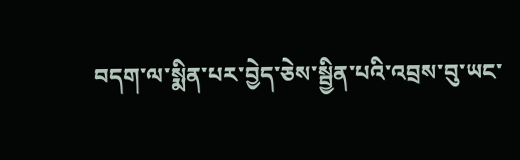བདག་ལ་སྨིན་པར་བྱེད་ཅེས་སྦྱིན་པའི་འབྲས་བུ་ཡང་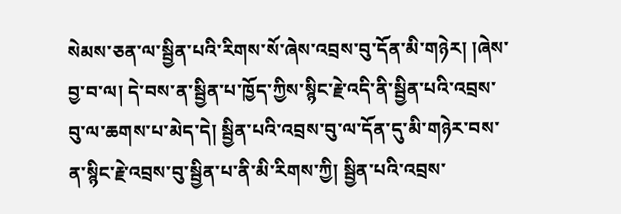སེམས་ཅན་ལ་སྦྱིན་པའི་རིགས་སོ་ཞེས་འབྲས་བུ་དོན་མི་གཉེར། །ཞེས་བྱ་བ་ལ། དེ་བས་ན་སྦྱིན་པ་ཁྱོད་ཀྱིས་སྙིང་རྗེ་འདི་ནི་སྦྱིན་པའི་འབྲས་བུ་ལ་ཆགས་པ་མེད་དེ། སྦྱིན་པའི་འབྲས་བུ་ལ་དོན་དུ་མི་གཉེར་བས་ན་སྙིང་རྗེ་འབྲས་བུ་སྦྱིན་པ་ནི་མི་རིགས་ཀྱི། སྦྱིན་པའི་འབྲས་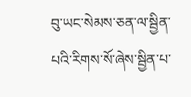བུ་ཡང་སེམས་ཅན་ལ་སྦྱིན་པའི་རིགས་སོ་ཞེས་སྦྱིན་པ་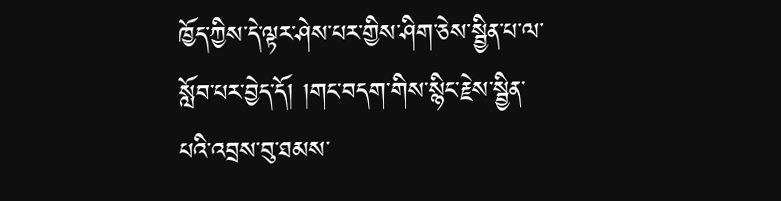ཁྱོད་ཀྱིས་དེ་ལྟར་ཤེས་པར་གྱིས་ཤིག་ཅེས་སྦྱིན་པ་ལ་སློབ་པར་བྱེད་དོ། །གང་བདག་གིས་སྙིང་རྗེས་སྦྱིན་པའི་འབྲས་བུ་ཐམས་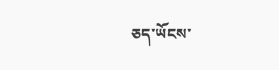ཅད་ཡོངས་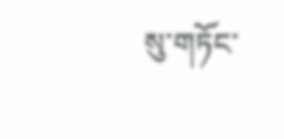སུ་གཏོང་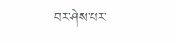བར་ཤེས་པར་